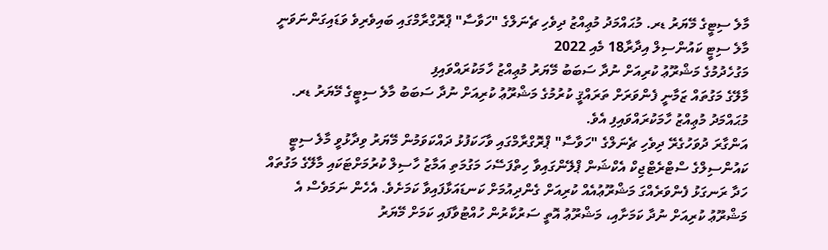މާލެ ސިޓީގެ މޭޔަރު ޑރ. މުޙައްމަދު މުޢިއްޒު ދިވެހި ޗެނަލްގެ "ހަވާސާ" ޕްރޮގްރާމްގައި ބައިވެރިވެ ވަޑައިގަންނަވަނީ
މާލެ ސިޓީ ކައުންސިލް އިދާރާ18 މެއި 2022
މަގުހެދުމުގެ މަޝްރޫޢު ކުރިއަށް ނުދާ ސަބަބު މޭޔަރު މުޢިއްޒު ހާމަކުރައްވައިފި
މާލޭގެ މަގުތައް ޒަމާނީ ފެންވަރަށް ތަރައްޤީ ކުރުމުގެ މަޝްރޫޢު ކުރިއަށް ނުދާ ސަބަބު މާލެ ސިޓީގެ މޭޔަރު ޑރ. މުޙައްމަދު މުޢިއްޒު ހާމަކުރައްވައިފި އެވެ.
އަންގާރަ ދުވަހުގެރޭ ދިވެހި ޗެނަލްގެ "ހަވާސާ" ޕްރޮގްރާމްގައި ވާހަކަފުޅު ދައްކަވަމުން މޭޔަރު ވިދާޅުވީ މާލެ ސިޓީ ކައުންސިލްގެ ސްޓްރެޓްޖިކް އެކްޝަން ޕްލޭންގައިވާ ހިތްފަސޭހަ މަގުމަތި އަމާޒު ހާސިލް ކުރުމަށްޓަކައި މާލޭގެ މަގުތައް ހަދާ ރަނގަޅު ފެންވަރެއްގަ މަޝްރޫޢުއެއް ކުރިއަށް ގެންދިއުމަށް ކަނޑައަޅާފައިވާ ކަމަށެވެ. އެހެން ނަމަވެސް އެ މަޝްރޫޢު ކުރިއަށް ނުދާ ކަމަށާއި، މަޝްރޫޢު އޮތީ ސަރުކާރުން ހުއްޓުވާފައި ކަމަށް މޭޔަރު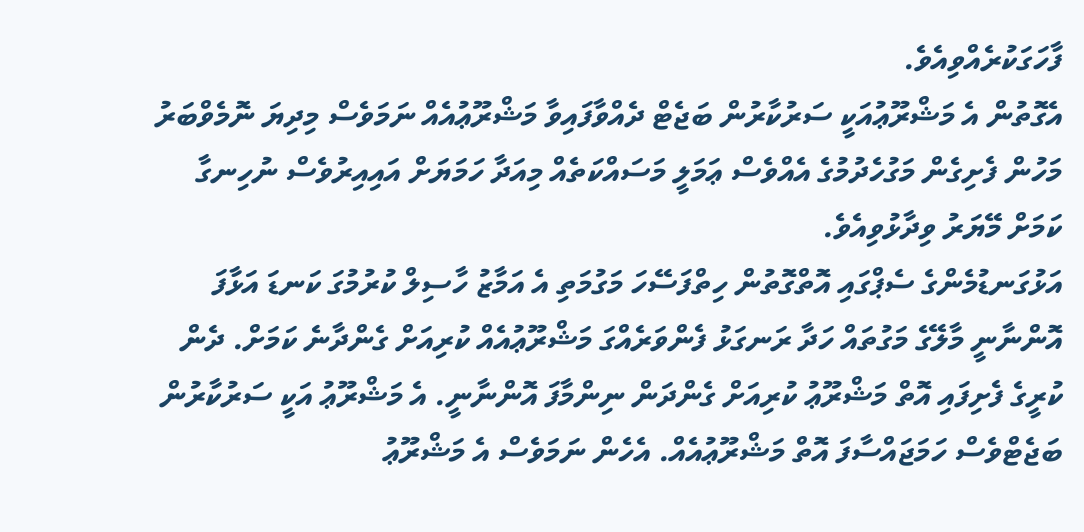ފާހަގަކުރެއްވިއެވެ.
އެގޮތުން އެ މަޝްރޫޢުއަކީ ސަރުކާރުން ބަޖެޓް ދެއްވާފައިވާ މަޝްރޫޢުއެއް ނަމަވެސް މިދިޔަ ނޮމެވްބަރު މަހުން ފެށިގެން މަގުހެދުމުގެ އެއްވެސް ޢަމަލީ މަސައްކަތެއް މިއަދާ ހަމަޔަށް އައިއިރުވެސް ނުހިނގާ ކަމަށް މޭޔަރު ވިދާޅުވިއެވެ.
އަޅުގަނޑުމެންގެ ސެޕްގައި އޮތްގޮތުން ހިތްފަސޭހަ މަގުމަތި އެ އަމާޒު ހާސިލް ކުރުމުގަ ކަނޑަ އަޅާފަ އޮންނާނީ މާލޭގެ މަގުތައް ހަދާ ރަނގަޅު ފެންވަރެއްގަ މަޝްރޫޢުއެއް ކުރިއަށް ގެންދާނެ ކަމަށް. ދެން ކުރީގެ ފެށިފައި އޮތް މަޝްރޫޢު ކުރިއަށް ގެންދަން ނިންމާފަ އޮންނާނީ. އެ މަޝްރޫޢު އަކީ ސަރުކާރުން ބަޖެޓްވެސް ހަމަޖައްސާފަ އޮތް މަޝްރޫޢުއެއް. އެހެން ނަމަވެސް އެ މަޝްރޫޢު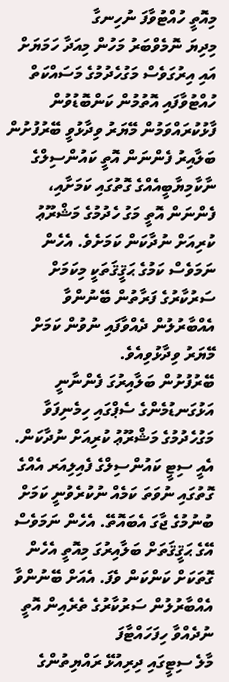މިއޮތީ ހުއްޓުވާފަ ނުހިނގާ
މިދިޔަ ނޮމެވްބަރު މަހުން މިއަދާ ހަމަޔަށް އައި އިރުގަވެސް މަގުހެދުމުގެ މަސައްކަތް ހުއްޓުވާފައި އޮތުމުން ކަންބޮޑުވުން ފާޅުކުރައްވަމުން މޭޔަރު ވިދާޅުވީ ބޭރުފުށުން ބަލާއިރު ފެންނަން އޮތީ ކައުންސިލްގެ ނާކާމިޔާބީއެއްގެ ގޮތުގައި ކަމަށާއި، ފެންނަން އޮތީ މަގު ހެދުމުގެ މަޝްރޫޢު ކުރިއަށް ނުދާކަން ކަމަށެވެ. އެހެން ނަމަވެސް ކަމުގެ ޙަޤީޤަތަކީ މިކަމަށް ސަރުކާރުގެ ފަރާތުން ބޭނުންވާ އެއްބާރުލުން ދެއްވާފައި ނުވުން ކަމަށް މޭޔަރު ވިދާޅުވިއެވެ.
ބޭރުފުށުން ބަލާއިރުގަ ފެންނާނީ އަޅުގަނޑުމެންގެ ސެޕްގައި ހިމެނިފަވާ މަގުހެދުމުގެ މަޝްރޫޢު ކުރިއަށް ނުދާކަން. އެއީ ސިޓީ ކައުންސިލްގެ ފެއިލިއަރ އެއްގެ ގޮތުގައި ނުވަތަ ކަމެއް ނުކުރެވުނީ ކަމަށް ބުނުމުގެ ޖާގަ އެބައޮތޭ. އެހެން ނަމަވެސް އޭގެ ޙަޤީޤަތަށް ބަލާއިރުގަ މިއޮތީ އެހެން ގޮތަކަށް ކަންކަން ވެފަ. އެއަށް ބޭނުންވާ އެއްބާރުލުން ސަރުކާރުގެ ތެރެއިން އޮތީ ނުދެއްވާ ހިފަހައްޓާފަ
މާލެ ސިޓީގައި ދިރިއުޅޭ ރައްޔިތުންގެ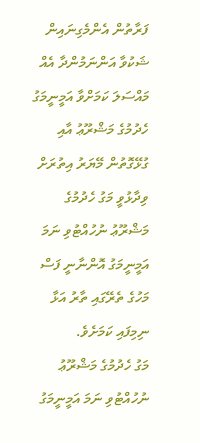ފަރާތުން އެންމެގިނައިން ޝަކުވާ އަންނަމުންދާ އެއް މައްސަލަ ކަމަށްވާ އަމީނީމަގު ހެދުމުގެ މަޝްރޫޢު އާއި ގުޅޭގޮތުން މޭޔަރު އިތުރަށް ވިދާޅުވީ މަގު ހެދުމުގެ މަޝްރޫޢު ނުހުއްޓުވި ނަމަ އަމީނީމަގު އޮންނާނީ ފަސް މަހުގެ ތެރޭގައި ތާރު އަޅާ ނިމިފައި ކަމަށެވެ.
މަގު ހެދުމުގެ މަޝްރޫޢު ނުހުއްޓުވި ނަމަ އަމީނީމަގު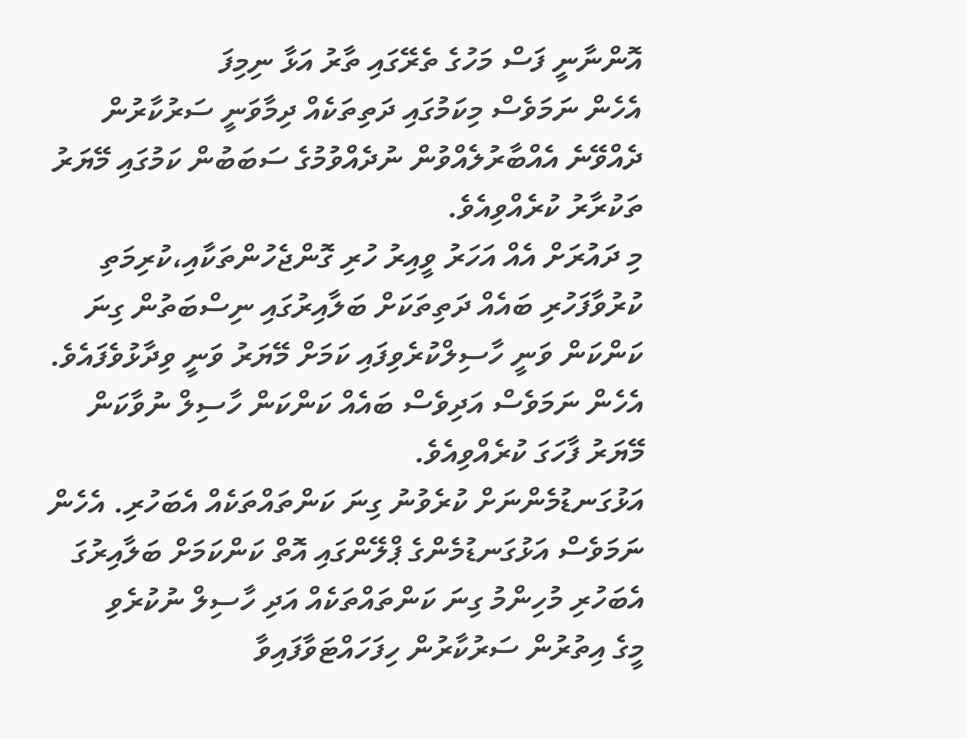އޮންނާނީ ފަސް މަހުގެ ތެރޭގައި ތާރު އަޅާ ނިމިފަ
އެހެން ނަމަވެސް މިކަމުގައި ދަތިތަކެއް ދިމާވަނީ ސަރުކާރުން ދެއްވޭނެ އެއްބާރުލެއްވުން ނުދެއްވުމުގެ ސަބަބުން ކަމުގައި މޭޔަރު ތަކުރާރު ކުރެއްވިއެވެ.
މި ދައުރަށް އެއް އަހަރު ވީއިރު ހުރި ގޮންޖެހުންތަކާއި،ކުރިމަތި ކުރުވާފަހުރި ބައެއް ދަތިތަކަށް ބަލާއިރުގައި ނިސްބަތުން ގިނަ ކަންކަން ވަނީ ހާސިލްކުރެވިފައި ކަމަށް މޭޔަރު ވަނީ ވިދާޅުވެފައެވެ. އެހެން ނަމަވެސް އަދިވެސް ބައެއް ކަންކަން ހާސިލް ނުވާކަން މޭޔަރު ފާހަގަ ކުރެއްވިއެވެ.
އަޅުގަނޑުމެންނަށް ކުރެވުނު ގިނަ ކަންތައްތަކެއް އެބަހުރި. އެހެން ނަމަވެސް އަޅުގަނޑުމެންގެ ޕްލޭންގައި އޮތް ކަންކަމަށް ބަލާއިރުގަ އެބަހުރި މުހިންމު ގިނަ ކަންތައްތަކެއް އަދި ހާސިލް ނުކުރެވި
މީގެ އިތުރުން ސަރުކާރުން ހިފަހައްޓަވާފައިވާ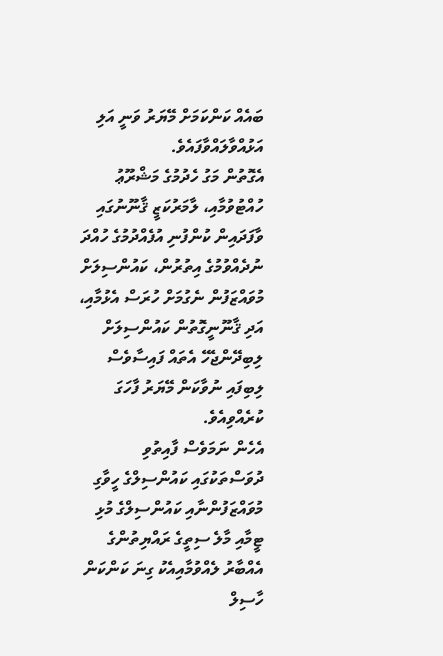ބައެއް ކަންކަމަށް މޭޔަރު ވަނީ އަލި އަޅުއްވާލައްވާފައެވެ.
އެގޮތުން މަގު ހެދުމުގެ މަޝްރޫޢު ހުއްޓުވުމާއި، ލާމަރުކަޒީ ޤާނޫނުގައި ވާފަދައިން ކުންފުނި އުފެއްދުމުގެ ހުއްދަ ނުދެއްވުމުގެ އިތުރުން، ކައުންސިލަށް މުވައްޒަފުން ނެގުމަށް ހުރަސް އެޅުމާއި، އަދި ޤާނޫނީގޮތުން ކައުންސިލަށް ލިބިދޭންޖެހޭ އެތައް ފައިސާވެސް ލިބިފައި ނުވާކަން މޭޔަރު ފާހަގަ ކުރެއްވިއެވެ.
އެހެން ނަމަވެސް ފާއިތުވި ދުވަސްތަކުގައި ކައުންސިލްގެ ހީވާގި މުވައްޒަފުންނާއި ކައުންސިލްގެ މުޅި ޓީމާއި މާލެ ސިތީގެ ރައްޔިތުންގެ އެއްބާރު ލެއްވުމާއިއެކު ގިނަ ކަންކަން ހާސިލް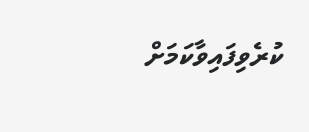ކުރެވިފައިވާކަމަށް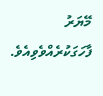މޭޔަރު ފާހަގަކުރެއްވެވިއެވެ.